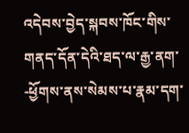འདེབས་བྱེད་སྐབས་ཁོང་གིས་གནད་དོན་དེའི་ཐད་ལ་རྒྱ་ནག་ -ཕྱོགས་ནས་སེམས་པ་རྣམ་དག་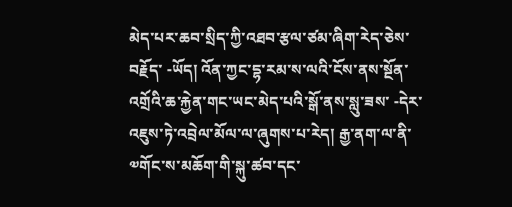མེད་པར་ཆབ་སྲིད་ཀྱི་འཐབ་རྩལ་ཙམ་ཞིག་རེད་ཅེས་བརྗོད་ -ཡོད། འོན་ཀྱང་དྷ་རམ་ས་ལའི་ངོས་ནས་སྔོན་འགྲོའི་ཆ་རྐྱེན་གང་ཡང་མེད་པའི་སྒོ་ནས་སླུ་ཟས་ -དེར་འཇུས་ཏེ་འབྲེལ་མོལ་ལ་ཞུགས་པ་རེད། རྒྱ་ནག་ལ་ནི་༧གོང་ས་མཆོག་གི་སྐུ་ཚབ་དང་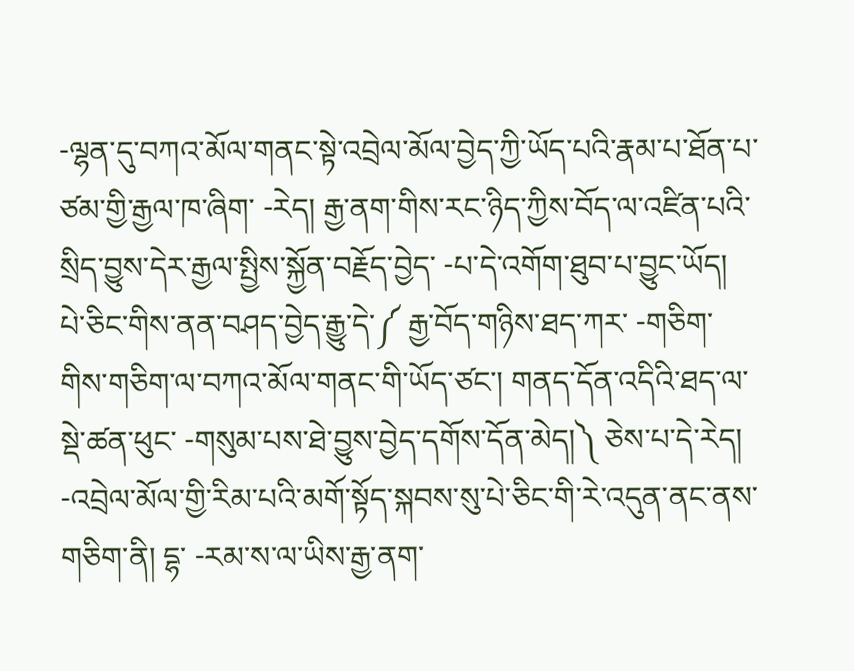-ལྷན་དུ་བཀའ་མོལ་གནང་སྟེ་འབྲེལ་མོལ་བྱེད་ཀྱི་ཡོད་པའི་རྣམ་པ་ཐོན་པ་ཙམ་གྱི་རྒྱལ་ཁ་ཞིག་ -རེད། རྒྱ་ནག་གིས་རང་ཉིད་ཀྱིས་བོད་ལ་འཛིན་པའི་སྲིད་བྱུས་དེར་རྒྱལ་སྤྱིས་སྐྱོན་བརྗོད་བྱེད་ -པ་དེ་འགོག་ཐུབ་པ་བྱུང་ཡོད། པེ་ཅིང་གིས་ནན་བཤད་བྱེད་རྒྱུ་དེ་༼ རྒྱ་བོད་གཉིས་ཐད་ཀར་ -གཅིག་གིས་གཅིག་ལ་བཀའ་མོལ་གནང་གི་ཡོད་ཙང་། གནད་དོན་འདིའི་ཐད་ལ་སྡེ་ཚན་ཕུང་ -གསུམ་པས་ཐེ་བྱུས་བྱེད་དགོས་དོན་མེད།༽ ཅེས་པ་དེ་རེད། -འབྲེལ་མོལ་གྱི་རིམ་པའི་མགོ་སྟོད་སྐབས་སུ་པེ་ཅིང་གི་རེ་འདུན་ནང་ནས་གཅིག་ནི། དྷ་ -རམ་ས་ལ་ཡིས་རྒྱ་ནག་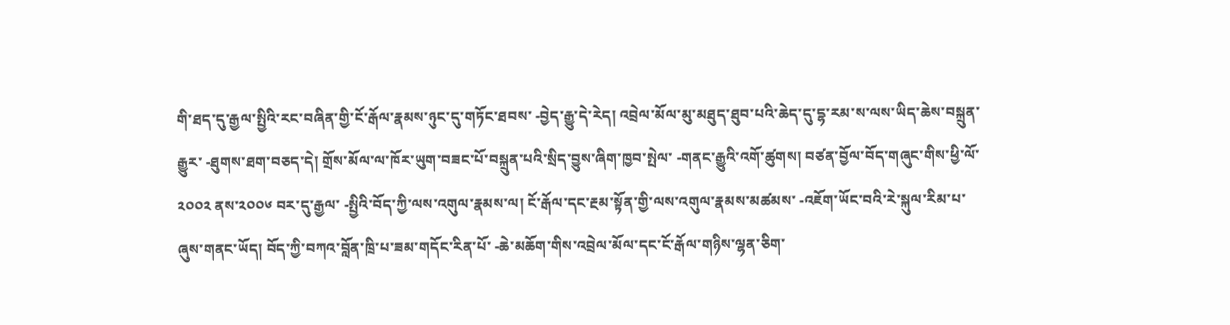གི་ཐད་དུ་རྒྱལ་སྤྱིའི་རང་བཞིན་གྱི་ངོ་རྒོལ་རྣམས་ཉུང་དུ་གཏོང་ཐབས་ -བྱེད་རྒྱུ་དེ་རེད། འབྲེལ་མོལ་མུ་མཐུད་ཐུབ་པའི་ཆེད་དུ་དྷ་རམ་ས་ལས་ཡིད་ཆེས་བསྐྲུན་རྒྱུར་ -ཐུགས་ཐག་བཅད་དེ། གྲོས་མོལ་ལ་ཁོར་ཡུག་བཟང་པོ་བསྐྲུན་པའི་སྲིད་བྱུས་ཞིག་ཁྱབ་སྤེལ་ -གནང་རྒྱུའི་འགོ་ཚུགས། བཙན་བྱོལ་བོད་གཞུང་གིས་ཕྱི་ལོ་༢༠༠༢ ནས་༢༠༠༦ བར་དུ་རྒྱལ་ -སྤྱིའི་བོད་ཀྱི་ལས་འགུལ་རྣམས་ལ། ངོ་རྒོལ་དང་རྔམ་སྟོན་གྱི་ལས་འགུལ་རྣམས་མཚམས་ -འཇོག་ཡོང་བའི་རེ་སྐུལ་རིམ་པ་ཞུས་གནང་ཡོད། བོད་ཀྱི་བཀའ་བློན་ཁྲི་པ་ཟམ་གདོང་རིན་པོ་ -ཆེ་མཆོག་གིས་འབྲེལ་མོལ་དང་ངོ་རྒོལ་གཉིས་ལྷན་ཅིག་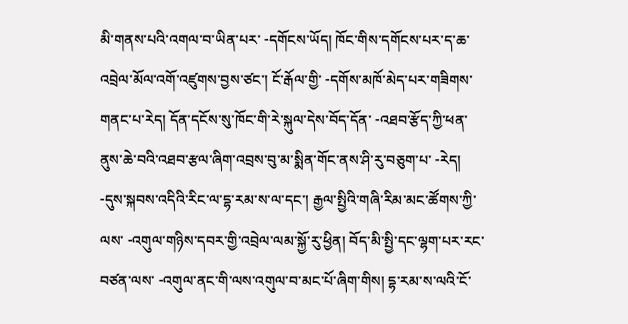མི་གནས་པའི་འགལ་བ་ཡིན་པར་ -དགོངས་ཡོད། ཁོང་གིས་དགོངས་པར་ད་ཆ་འབྲེལ་མོལ་འགོ་འཛུགས་བྱས་ཙང་། ངོ་རྒོལ་གྱི་ -དགོས་མཁོ་མེད་པར་གཟིགས་གནང་པ་རེད། དོན་དངོས་སུ་ཁོང་གི་རེ་སྐུལ་དེས་བོད་དོན་ -འཐབ་རྩོད་ཀྱི་ཕན་ནུས་ཆེ་བའི་འཐབ་རྩལ་ཞིག་འབྲས་བུ་མ་སྨིན་གོང་ནས་ཤི་རུ་བཅུག་པ་ -རེད། -དུས་སྐབས་འདིའི་རིང་ལ་དྷ་རམ་ས་ལ་དང་། རྒྱལ་སྤྱིའི་གཞི་རིམ་མང་ཚོགས་ཀྱི་ལས་ -འགུལ་གཉིས་དབར་གྱི་འབྲེལ་ལམ་སྐྱོ་རུ་ཕྱིན། བོད་མི་སྤྱི་དང་ལྷག་པར་རང་བཙན་ལས་ -འགུལ་ནང་གི་ལས་འགུལ་བ་མང་པོ་ཞིག་གིས། དྷ་རམ་ས་ལའི་ངོ་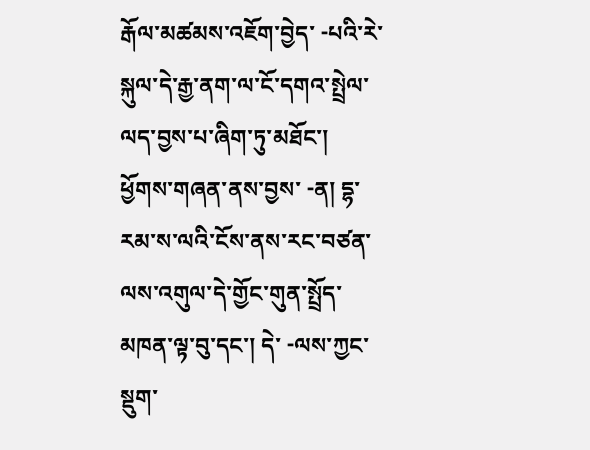རྒོལ་མཚམས་འཇོག་བྱེད་ -པའི་རེ་སྐུལ་དེ་རྒྱ་ནག་ལ་ངོ་དགའ་སྤྲེལ་ལད་བྱས་པ་ཞིག་ཏུ་མཐོང་། ཕྱོགས་གཞན་ནས་བྱས་ -ན། དྷ་རམ་ས་ལའི་ངོས་ནས་རང་བཙན་ལས་འགུལ་དེ་གྱོང་གུན་སྤྲོད་མཁན་ལྟ་བུ་དང་། དེ་ -ལས་ཀྱང་སྡུག་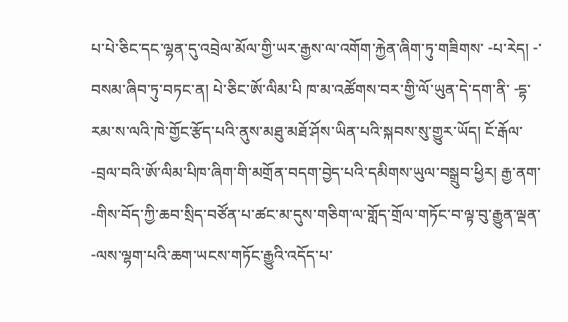པ་པེ་ཅིང་དང་ལྷན་དུ་འབྲེལ་མོལ་གྱི་ཡར་རྒྱས་ལ་འགོག་རྐྱེན་ཞིག་ཏུ་གཟིགས་ -པ་རེད། -་བསམ་ཞིབ་ཏུ་བཏང་ན། པེ་ཅིང་ཨོ་ལིམ་པི ཁ་མ་འཚོགས་བར་གྱི་ལོ་ཡུན་དེ་དག་ནི་ -དྷ་རམ་ས་ལའི་ཁེ་གྱོང་རྩོད་པའི་ནུས་མཐུ་མཐོ་ཤོས་ཡིན་པའི་སྐབས་སུ་གྱུར་ཡོད། ངོ་རྒོལ་ -བྲལ་བའི་ཨོ་ལིམ་པིཁ་ཞིག་གི་མགྲོན་བདག་བྱེད་པའི་དམིགས་ཡུལ་བསྒྲུབ་ཕྱིར། རྒྱ་ནག་ -གིས་བོད་ཀྱི་ཆབ་སྲིད་བཙོན་པ་ཚང་མ་དུས་གཅིག་ལ་གློད་གྲོལ་གཏོང་བ་ལྟ་བུ་རྒྱུན་ལྡན་ -ལས་ལྷག་པའི་ཆག་ཡངས་གཏོང་རྒྱུའི་འདོད་པ་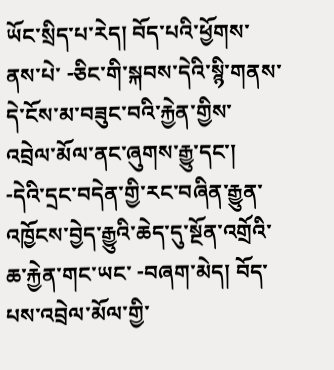ཡོང་སྲིད་པ་རེད། བོད་པའི་ཕྱོགས་ནས་པེ་ -ཅིང་གི་སྐབས་དེའི་སྙི་གནས་དེ་ངོས་མ་བཟུང་བའི་རྐྱེན་གྱིས་འབྲེལ་མོལ་ནང་ཞུགས་རྒྱུ་དང་། -དེའི་དྲང་བདེན་གྱི་རང་བཞིན་རྒྱུན་འཁྱོངས་བྱེད་རྒྱུའི་ཆེད་དུ་སྔོན་འགྲོའི་ཆ་རྐྱེན་གང་ཡང་ -བཞག་མེད། བོད་པས་འབྲེལ་མོལ་གྱི་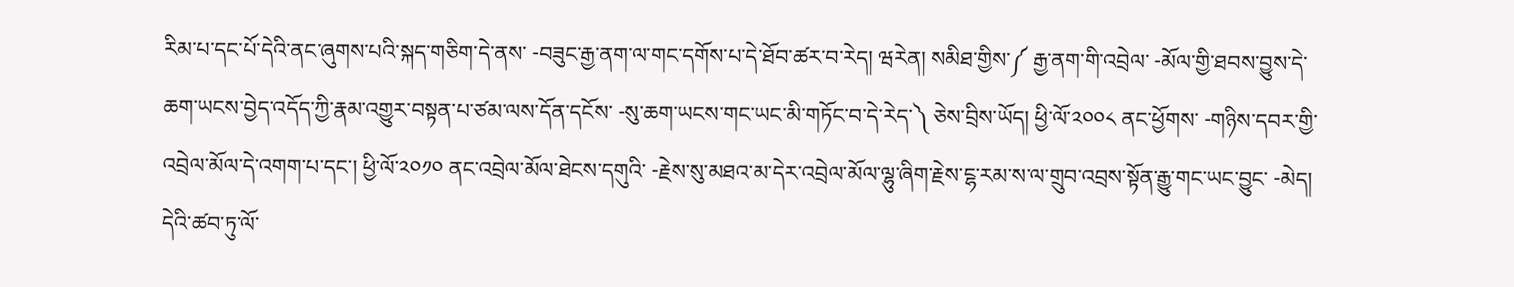རིམ་པ་དང་པོ་དེའི་ནང་ཞུགས་པའི་སྐད་གཅིག་དེ་ནས་ -བཟུང་རྒྱ་ནག་ལ་གང་དགོས་པ་དེ་ཐོབ་ཚར་བ་རེད། ཝརེན། སམིཐ་གྱིས་༼ རྒྱ་ནག་གི་འབྲེལ་ -མོལ་གྱི་ཐབས་བྱུས་དེ་ཆག་ཡངས་བྱེད་འདོད་ཀྱི་རྣམ་འགྱུར་བསྟན་པ་ཙམ་ལས་དོན་དངོས་ -སུ་ཆག་ཡངས་གང་ཡང་མི་གཏོང་བ་དེ་རེད་༽ ཅེས་བྲིས་ཡོད། ཕྱི་ལོ་༢༠༠༨ ནང་ཕྱོགས་ -གཉིས་དབར་གྱི་འབྲེལ་མོལ་དེ་འགག་པ་དང་། ཕྱི་ལོ་༢༠༡༠ ནང་འབྲེལ་མོལ་ཐེངས་དགུའི་ -རྗེས་སུ་མཐའ་མ་དེར་འབྲེལ་མོལ་ལྷུ་ཞིག་རྗེས་ངྷ་རམ་ས་ལ་གྲུབ་འབྲས་སྟོན་རྒྱུ་གང་ཡང་བྱུང་ -མེད། དེའི་ཚབ་ཏུ་ལོ་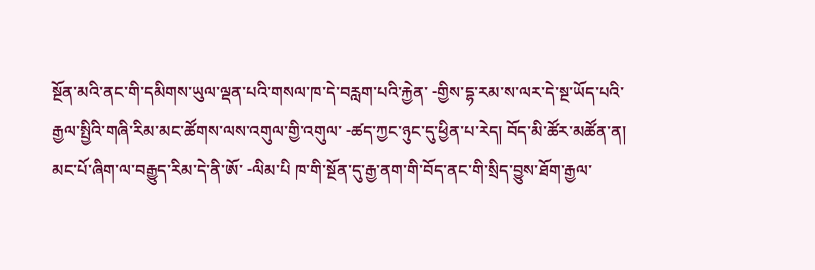སྔོན་མའི་ནང་གི་དམིགས་ཡུལ་ལྡན་པའི་གསལ་ཁ་དེ་བརླག་པའི་རྐྱེན་ -གྱིས་དྷ་རམ་ས་ལར་དེ་སྔ་ཡོད་པའི་རྒྱལ་སྤྱིའི་གཞི་རིམ་མང་ཚོགས་ལས་འགུལ་གྱི་འགུལ་ -ཚད་ཀྱང་ཉུང་དུ་ཕྱིན་པ་རེད། བོད་མི་ཚོར་མཚོན་ན། མང་པོ་ཞིག་ལ་བརྒྱུད་རིམ་དེ་ནི་ཨོ་ -ལིམ་པི ཁ་གི་སྔོན་དུ་རྒྱ་ནག་གི་བོད་ནང་གི་སྲིད་བྱུས་ཐོག་རྒྱལ་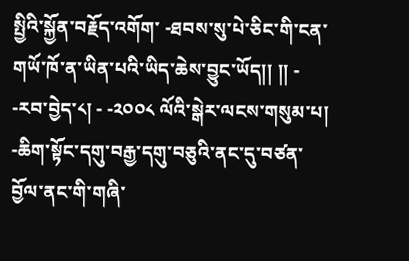སྤྱིའི་སྐྱོན་བརྗོད་འགོག་ -ཐབས་སུ་པེ་ཅིང་གི་ངན་གཡོ་ཁོ་ན་ཡིན་པའི་ཡིད་ཆེས་བྱུང་ཡོད།། །། - -རབ་བྱེད་༨། - -༢༠༠༨ ལོའི་སྒེར་ལངས་གསུམ་པ། -ཆིག་སྟོང་དགུ་བརྒྱ་དགུ་བཅུའི་ནང་དུ་བཙན་བྱོལ་ནང་གི་གཞི་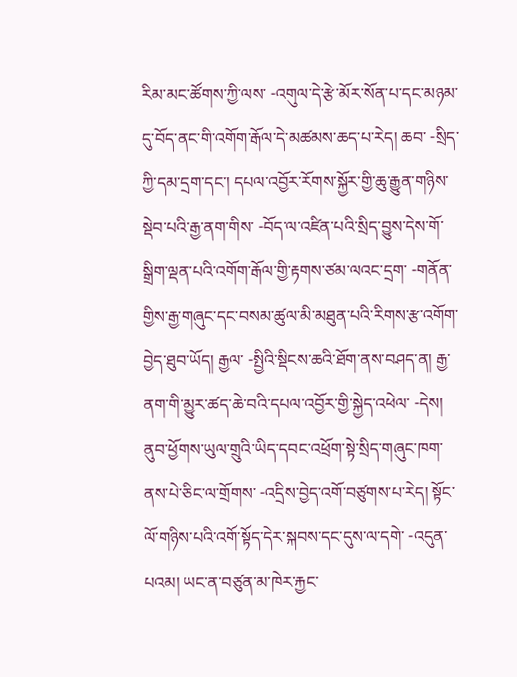རིམ་མང་ཚོགས་ཀྱི་ལས་ -འགུལ་དེ་རྩེ་མོར་སོན་པ་དང་མཉམ་དུ་བོད་ནང་གི་འགོག་རྒོལ་དེ་མཚམས་ཆད་པ་རེད། ཆབ་ -སྲིད་ཀྱི་དམ་དྲག་དང་། དཔལ་འབྱོར་རོགས་སྐྱོར་གྱི་ཆུ་རྒྱུན་གཉིས་སྡེབ་པའི་རྒྱ་ནག་གིས་ -བོད་ལ་འཛིན་པའི་སྲིད་བྱུས་དེས་གོ་སྒྲིག་ལྡན་པའི་འགོག་རྒོལ་གྱི་རྟགས་ཙམ་ལའང་དྲག་ -གནོན་གྱིས་རྒྱ་གཞུང་དང་བསམ་ཚུལ་མི་མཐུན་པའི་རིགས་རྩ་འགོག་བྱེད་ཐུབ་ཡོད། རྒྱལ་ -སྤྱིའི་སྡིངས་ཆའི་ཐོག་ནས་བཤད་ན། རྒྱ་ནག་གི་མྱུར་ཚད་ཆེ་བའི་དཔལ་འབྱོར་གྱི་སྐྱེད་འཕེལ་ -དེས། ནུབ་ཕྱོགས་ཡུལ་གྲུའི་ཡིད་དབང་འཕྲོག་སྟེ་སྲིད་གཞུང་ཁག་ནས་པེ་ཅིང་ལ་གྲོགས་ -འདྲིས་བྱེད་འགོ་བཙུགས་པ་རེད། སྟོང་ལོ་གཉིས་པའི་འགོ་སྟོད་དེར་སྐབས་དང་དུས་ལ་དགེ་ -འདུན་པའམ། ཡང་ན་བཙུན་མ་ཁེར་རྐྱང་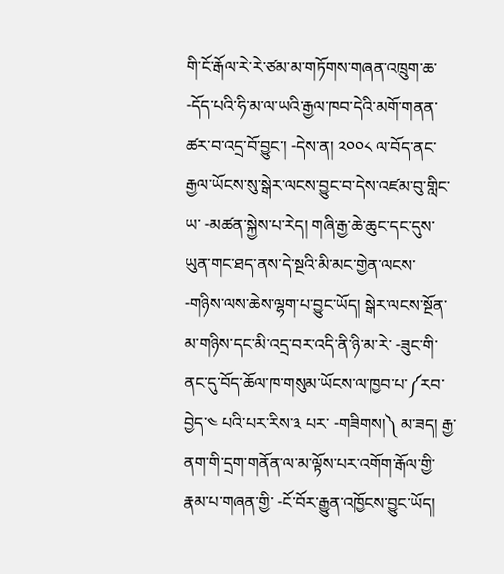གི་ངོ་རྒོལ་རེ་རེ་ཙམ་མ་གཏོགས་གཞན་འཁྲུག་ཆ་ -དོད་པའི་ཧི་མ་ལ་ཡའི་རྒྱལ་ཁབ་དེའི་མགོ་གནན་ཚར་བ་འདྲ་བོ་བྱུང་། -དེས་ན། ༢༠༠༨ ལ་བོད་ནང་རྒྱལ་ཡོངས་སུ་སྒེར་ལངས་བྱུང་བ་དེས་འཛམ་བུ་གླིང་ཡ་ -མཚན་སྐྱེས་པ་རེད། གཞི་རྒྱ་ཆེ་ཆུང་དང་དུས་ཡུན་གང་ཐད་ནས་དེ་སྔའི་མི་མང་གྱེན་ལངས་ -གཉིས་ལས་ཆེས་ལྷག་པ་བྱུང་ཡོད། སྒེར་ལངས་སྔོན་མ་གཉིས་དང་མི་འདྲ་བར་འདི་ནི་ཉི་མ་རེ་ -ཟུང་གི་ནང་དུ་བོད་ཆོལ་ཁ་གསུམ་ཡོངས་ལ་ཁྱབ་པ་༼རབ་བྱེད་༤ པའི་པར་རིས་༣ པར་ -གཟིགས།༽ མ་ཟད། རྒྱ་ནག་གི་དྲག་གནོན་ལ་མ་ལྟོས་པར་འགོག་རྒོལ་གྱི་རྣམ་པ་གཞན་གྱི་ -ངོ་བོར་རྒྱུན་འཁྱོངས་བྱུང་ཡོད།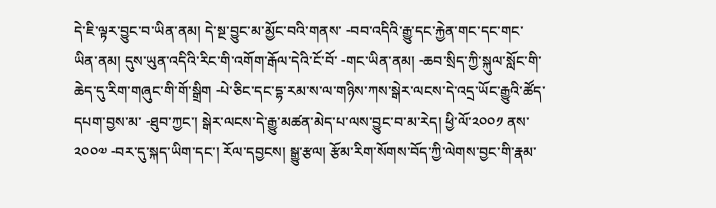དེ་ཇི་ལྟར་བྱུང་བ་ཡིན་ནམ། དེ་སྔ་བྱུང་མ་མྱོང་བའི་གནས་ -བབ་འདིའི་རྒྱུ་དང་རྐྱེན་གང་དང་གང་ཡིན་ནམ། དུས་ཡུན་འདིའི་རིང་གི་འགོག་རྒོལ་དེའི་ངོ་བོ་ -གང་ཡིན་ནམ། -ཆབ་སྲིད་ཀྱི་སྐུལ་སློང་གི་ཆེད་དུ་རིག་གཞུང་གི་གོ་སྒྲིག -པེ་ཅིང་དང་དྷ་རམ་ས་ལ་གཉིས་ཀས་སྒེར་ལངས་དེ་འདྲ་ཡོང་རྒྱུའི་ཚོད་དཔག་བྱས་མ་ -ཐུབ་ཀྱང་། སྒེར་ལངས་དེ་རྒྱུ་མཚན་མེད་པ་ལས་བྱུང་བ་མ་རེད། ཕྱི་ལོ་༢༠༠༡ ནས་༢༠༠༧ -བར་དུ་སྐད་ཡིག་དང་། རོལ་དབྱངས། སྒྱུ་རྩལ། རྩོམ་རིག་སོགས་བོད་ཀྱི་ལེགས་བྱང་གི་རྣམ་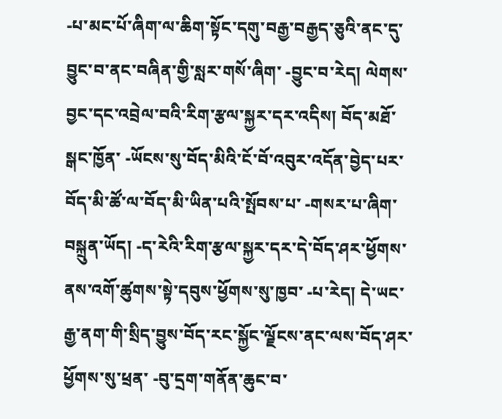-པ་མང་པོ་ཞིག་ལ་ཆིག་སྟོང་དགུ་བརྒྱ་བརྒྱད་ཅུའི་ནང་དུ་བྱུང་བ་ནང་བཞིན་གྱི་སླར་གསོ་ཞིག་ -བྱུང་བ་རེད། ལེགས་བྱང་དང་འབྲེལ་བའི་རིག་རྩལ་སྐྱར་དར་འདིས། བོད་མཐོ་སྒང་ཁྱོན་ -ཡོངས་སུ་བོད་མིའི་ངོ་བོ་འབུར་འདོན་བྱེད་པར་བོད་མི་ཚོ་ལ་བོད་མི་ཡིན་པའི་སྤོབས་པ་ -གསར་པ་ཞིག་བསྐྲུན་ཡོད། -ད་རེའི་རིག་རྩལ་སྐྱར་དར་དེ་བོད་ཤར་ཕྱོགས་ནས་འགོ་ཚུགས་སྟེ་དབུས་ཕྱོགས་སུ་ཁྱབ་ -པ་རེད། དེ་ཡང་རྒྱ་ནག་གི་སྲིད་བྱུས་བོད་རང་སྐྱོང་ལྗོངས་ནང་ལས་བོད་ཤར་ཕྱོགས་སུ་ཕྲན་ -བུ་དྲག་གནོན་ཆུང་བ་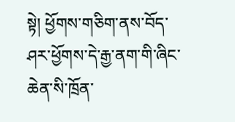སྟེ། ཕྱོགས་གཅིག་ནས་བོད་ཤར་ཕྱོགས་དེ་རྒྱ་ནག་གི་ཞིང་ཆེན་སི་ཁྲོན་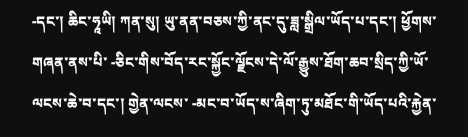-དང་། ཆིང་ཧཱཡི། ཀན་སུ། ཡུ་ནན་བཅས་ཀྱི་ནང་དུ་ཟླ་སྒྲིལ་ཡོད་པ་དང་། ཕྱོགས་གཞན་ནས་པི་ -ཅིང་གིས་བོད་རང་སྐྱོང་ལྗོངས་དེ་ལོ་རྒྱུས་ཐོག་ཆབ་སྲིད་ཀྱི་ཡོ་ལངས་ཆེ་བ་དང་། གྱེན་ལངས་ -མང་བ་ཡོད་ས་ཞིག་ཏུ་མཐོང་གི་ཡོད་པའི་རྐྱེན་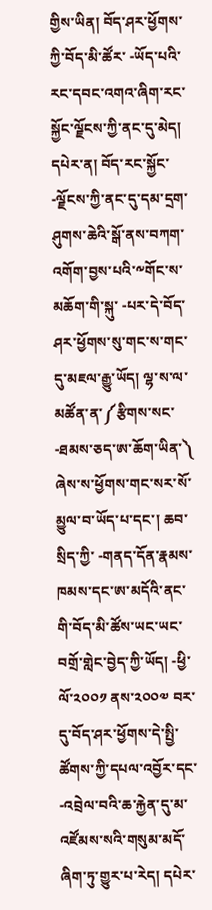གྱིས་ཡིན། བོད་ཤར་ཕྱོགས་ཀྱི་བོད་མི་ཚོར་ -ཡོད་པའི་རང་དབང་འགའ་ཞིག་རང་སྐྱོང་ལྗོངས་ཀྱི་ནང་དུ་མེད། དཔེར་ན། བོད་རང་སྐྱོང་ -ལྗོངས་ཀྱི་ནང་དུ་དམ་དྲག་ཤུགས་ཆེའི་སྒོ་ནས་བཀག་འགོག་བྱས་པའི་༸གོང་ས་མཆོག་གི་སྐུ་ -པར་དེ་བོད་ཤར་ཕྱོགས་སུ་གང་ས་གང་དུ་མཇལ་རྒྱུ་ཡོད། ལྷ་ས་ལ་མཚོན་ན་༼རྩིགས་སང་ -ཐམས་ཅད་ཨ་ཆོག་ཡིན་༽ ཞེས་ས་ཕྱོགས་གང་སར་སོ་མྱུལ་བ་ཡོད་པ་དང་། ཆབ་སྲིད་ཀྱི་ -གནད་དོན་རྣམས་ཁམས་དང་ཨ་མདོའི་ནང་གི་བོད་མི་ཚོས་ཡང་ཡང་བགྲོ་གླེང་བྱེད་ཀྱི་ཡོད། -ཕྱི་ལོ་༢༠༠༡ ནས་༢༠༠༧ བར་དུ་བོད་ཤར་ཕྱོགས་དེ་སྤྱི་ཚོགས་ཀྱི་དཔལ་འབྱོར་དང་ -འབྲེལ་བའི་ཆ་རྐྱེན་དུ་མ་འཛོམས་སའི་གསུམ་མདོ་ཞིག་ཏུ་གྱུར་པ་རེད། དཔེར་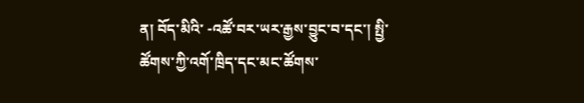ན། བོད་མིའི་ -འཚོ་བར་ཡར་རྒྱས་བྱུང་བ་དང་། སྤྱི་ཚོགས་ཀྱི་འགོ་ཁྲིད་དང་མང་ཚོགས་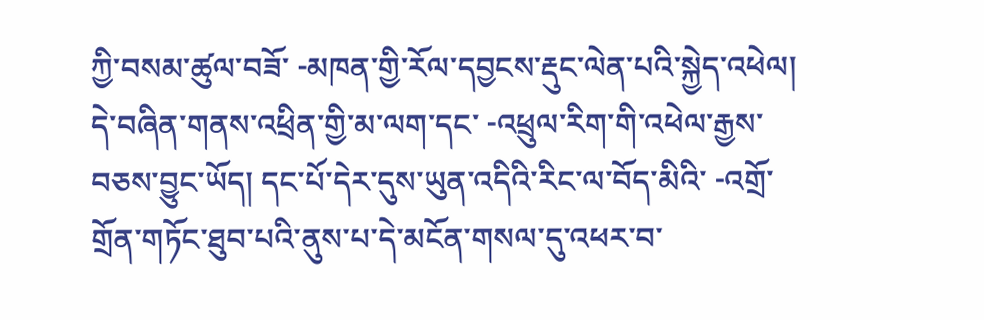ཀྱི་བསམ་ཚུལ་བཟོ་ -མཁན་གྱི་རོལ་དབྱངས་རྡུང་ལེན་པའི་སྐྱེད་འཕེལ། དེ་བཞིན་གནས་འཕྲིན་གྱི་མ་ལག་དང་ -འཕྲུལ་རིག་གི་འཕེལ་རྒྱས་བཅས་བྱུང་ཡོད། དང་པོ་དེར་དུས་ཡུན་འདིའི་རིང་ལ་བོད་མིའི་ -འགྲོ་གྲོན་གཏོང་ཐུབ་པའི་ནུས་པ་དེ་མངོན་གསལ་དུ་འཕར་བ་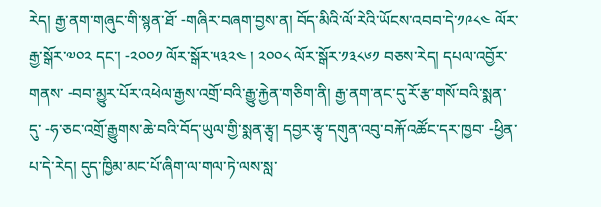རེད། རྒྱ་ནག་གཞུང་གི་སྙན་ཐོ་ -གཞིར་བཞག་བྱས་ན། བོད་མིའི་ལོ་རེའི་ཡོངས་འབབ་དེ་༡༩༨༤ ལོར་རྒྱ་སྒོར་༧༠༢ དང་། -༢༠༠༡ ལོར་སྒོར་༥༣༢༤ ། ༢༠༠༨ ལོར་སྒོར་༡༣༨༦༡ བཅས་རེད། དཔལ་འབྱོར་གནས་ -བབ་མྱུར་པོར་འཕེལ་རྒྱས་འགྲོ་བའི་རྒྱུ་རྐྱེན་གཅིག་ནི། རྒྱ་ནག་ནང་དུ་རོ་རྩ་གསོ་བའི་སྨན་དུ་ -ཧ་ཅང་འགྲོ་རྒྱུགས་ཆེ་བའི་བོད་ཡུལ་གྱི་སྨན་རྩྭ། དབྱར་རྩྭ་དགུན་འབུ་བརྐོ་འཚོང་དར་ཁྱབ་ -ཕྱིན་པ་དེ་རེད། དུད་ཁྱིམ་མང་པོ་ཞིག་ལ་གལ་ཏེ་ལས་སླ་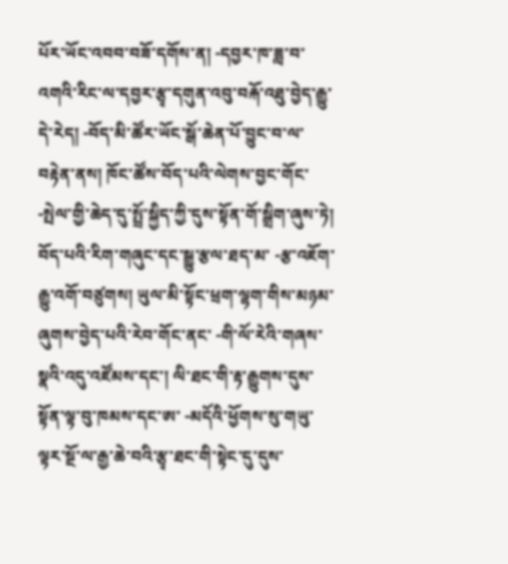པོར་ཡོང་འབབ་བཟོ་དགོས་ན། -དབྱར་ཁ་ཟླ་བ་འགའི་རིང་ལ་དབྱར་རྩྭ་དགུན་འབུ་བརྐོ་འཐུ་བྱེད་རྒྱུ་དེ་རེད། -བོད་མི་ཚོར་ཡོང་སྒོ་ཆེན་པོ་བྱུང་བ་ལ་བརྟེན་ནས། ཁོང་ཚོས་བོད་པའི་ལེགས་བྱང་གོང་ -སྤེལ་གྱི་ཆེད་དུ་སྤྲོ་སྐྱིད་ཀྱི་དུས་སྟོན་གོ་སྒྲིག་ཞུས་ཏེ། བོད་པའི་རིག་གཞུང་དང་སྒྱུ་རྩལ་ཐད་མ་ -རྩ་འཇོག་རྒྱུ་འགོ་བཙུགས། ཡུལ་མི་སྟོང་ཕྲག་ལྷག་གིས་མཉམ་ཞུགས་བྱེད་པའི་རེབ་གོང་ནང་ -གི་ལོ་རེའི་གཞས་སྣའི་འདུ་འཛོམས་དང་། ལི་ཐང་གི་རྟ་རྒྱུགས་དུས་སྟོན་ལྟ་བུ་ཁམས་དང་ཨ་ -མདོའི་ཕྱོགས་སུ་གཡུ་ལྟར་སྔོ་ལ་རྒྱ་ཆེ་བའི་རྩྭ་ཐང་གི་སྟེང་དུ་དུས་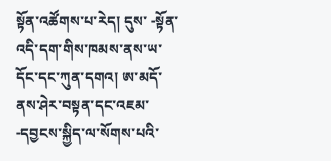སྟོན་འཚོགས་པ་རེད། དུས་ -སྟོན་འདི་དག་གིས་ཁམས་ནས་ཡ་དོང་དང་ཀུན་དགའ། ཨ་མདོ་ནས་ཤེར་བསྟན་དང་འཇམ་ -དབྱངས་སྐྱིད་ལ་སོགས་པའི་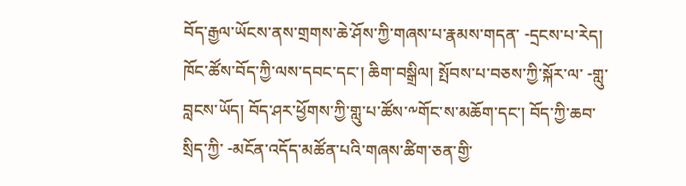བོད་རྒྱལ་ཡོངས་ནས་གྲགས་ཆེ་ཤོས་ཀྱི་གཞས་པ་རྣམས་གདན་ -དྲངས་པ་རེད། ཁོང་ཚོས་བོད་ཀྱི་ལས་དབང་དང་། ཆིག་བསྒྲིལ། སྤོབས་པ་བཅས་ཀྱི་སྐོར་ལ་ -གླུ་བླངས་ཡོད། བོད་ཤར་ཕྱོགས་ཀྱི་གླུ་པ་ཚོས་༸གོང་ས་མཆོག་དང་། བོད་ཀྱི་ཆབ་སྲིད་ཀྱི་ -མངོན་འདོད་མཚོན་པའི་གཞས་ཚིག་ཅན་གྱི་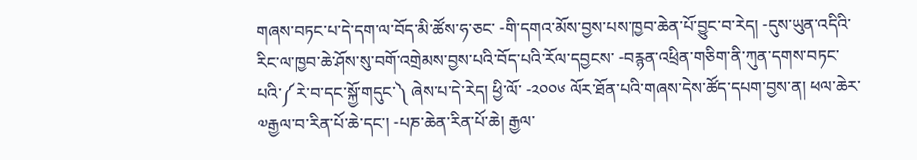གཞས་བཏང་པ་དེ་དག་ལ་བོད་མི་ཚོས་ཧ་ཅང་ -གི་དགའ་མོས་བྱས་པས་ཁྱབ་ཆེན་པོ་བྱུང་བ་རེད། -དུས་ཡུན་འདིའི་རིང་ལ་ཁྱབ་ཆེ་ཤོས་སུ་བགོ་འགྲེམས་བྱས་པའི་བོད་པའི་རོལ་དབྱངས་ -བརྙན་འཕྲིན་གཅིག་ནི་ཀུན་དགས་བཏང་པའི་༼རེ་བ་དང་སྐྱོ་གདུང་༽ ཞེས་པ་དེ་རེད། ཕྱི་ལོ་ -༢༠༠༦ ལོར་ཐོན་པའི་གཞས་དེས་ཚོད་དཔག་བྱས་ན། ཕལ་ཆེར་༧རྒྱལ་བ་རིན་པོ་ཆེ་དང་། -པཎ་ཆེན་རིན་པོ་ཆེ། རྒྱལ་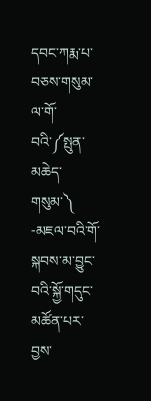དབང་ཀརྨ་པ་བཅས་གསུམ་ལ་གོ་བའི་༼སྤུན་མཆེད་གསུམ་༽ -མཇལ་བའི་གོ་སྐབས་མ་བྱུང་བའི་སྐྱོ་གདུང་མཚོན་པར་བྱས་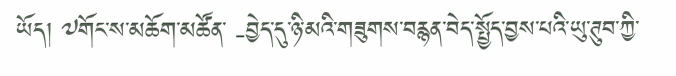ཡོད། ༧གོང་ས་མཆོག་མཚོན་ -བྱེད་དུ་ཉི་མའི་གཟུགས་བརྙན་བེད་སྤྱོད་བྱས་པའི་ཡུ་ཊུབ་ཀྱི་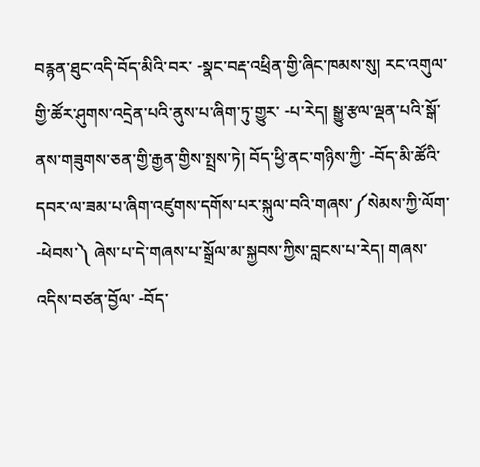བརྙན་ཐུང་འདི་བོད་མིའི་བར་ -སྣང་བརྡ་འཕྲིན་གྱི་ཞིང་ཁམས་སུ། རང་འགུལ་གྱི་ཚོར་ཤུགས་འདྲེན་པའི་ནུས་པ་ཞིག་ཏུ་གྱུར་ -པ་རེད། སྒྱུ་རྩལ་ལྡན་པའི་སྒོ་ནས་གཟུགས་ཅན་གྱི་རྒྱན་གྱིས་སྤྲས་ཏེ། བོད་ཕྱི་ནང་གཉིས་ཀྱི་ -བོད་མི་ཚོའི་དབར་ལ་ཟམ་པ་ཞིག་འཛུགས་དགོས་པར་སྐུལ་བའི་གཞས་༼སེམས་ཀྱི་ལོག་ -ཕེབས་༽ ཞེས་པ་དེ་གཞས་པ་སྒྲོལ་མ་སྐྱབས་ཀྱིས་བླངས་པ་རེད། གཞས་འདིས་བཙན་བྱོལ་ -བོད་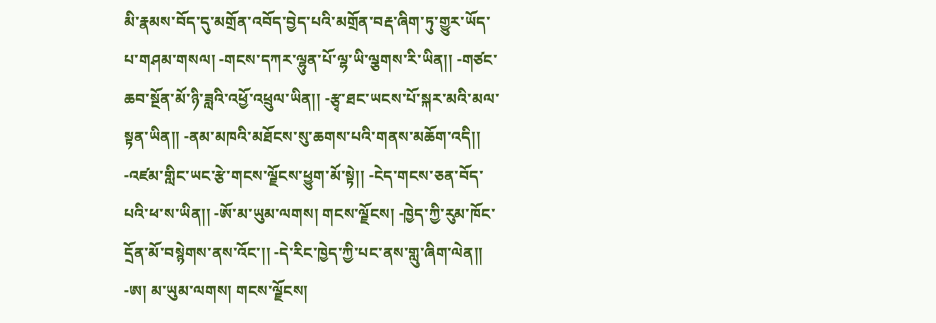མི་རྣམས་བོད་དུ་མགྲོན་འབོད་བྱེད་པའི་མགྲོན་བརྡ་ཞིག་ཏུ་གྱུར་ཡོད་པ་གཤམ་གསལ། -གངས་དཀར་ལྷུན་པོ་ལྷ་ཡི་ལྕགས་རི་ཡིན།། -གཙང་ཆབ་སྔོན་མོ་ཉི་ཟླའི་འཕྱོ་འཕྲུལ་ཡིན།། -རྩྭ་ཐང་ཡངས་པོ་སྐར་མའི་མལ་སྟན་ཡིན།། -ནམ་མཁའི་མཐོངས་སུ་ཆགས་པའི་གནས་མཆོག་འདི།། -འཛམ་གླིང་ཡང་རྩེ་གངས་ལྗོངས་ཕྱུག་མོ་སྟེ།། -ངེད་གངས་ཅན་བོད་པའི་ཕ་ས་ཡིན།། -ཨོ་མ་ཡུམ་ལགས། གངས་ལྗོངས། -ཁྱེད་ཀྱི་རུམ་ཁོང་དྲོན་མོ་བསྙེགས་ནས་འོང་།། -དེ་རིང་ཁྱེད་ཀྱི་པང་ནས་གླུ་ཞིག་ལེན།། -ཨ། མ་ཡུམ་ལགས། གངས་ལྗོངས།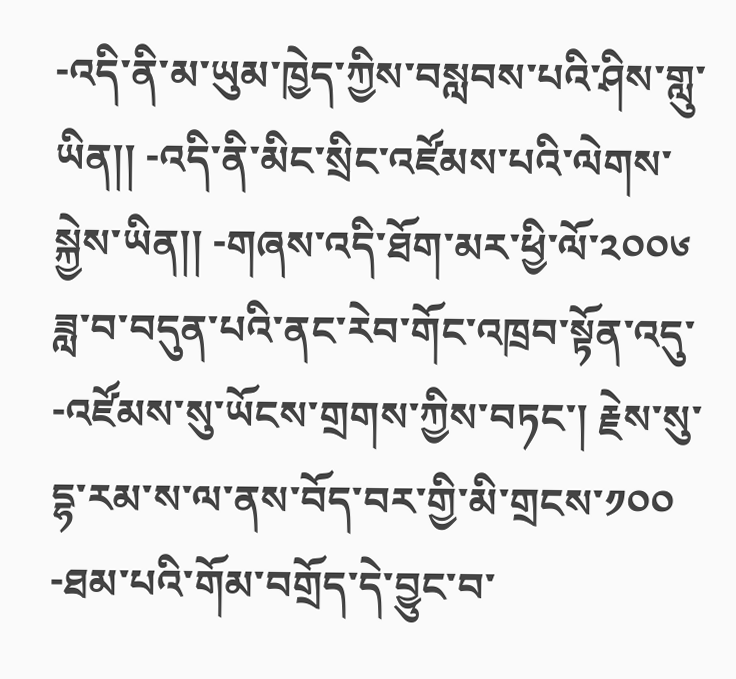-འདི་ནི་མ་ཡུམ་ཁྱེད་ཀྱིས་བསླབས་པའི་ཤིས་གླུ་ཡིན།། -འདི་ནི་མིང་སྲིང་འཛོམས་པའི་ལེགས་སྐྱེས་ཡིན།། -གཞས་འདི་ཐོག་མར་ཕྱི་ལོ་༢༠༠༦ ཟླ་བ་བདུན་པའི་ནང་རེབ་གོང་འཁྲབ་སྟོན་འདུ་ -འཛོམས་སུ་ཡོངས་གྲགས་ཀྱིས་བཏང་། རྗེས་སུ་དྷ་རམ་ས་ལ་ནས་བོད་བར་གྱི་མི་གྲངས་༡༠༠ -ཐམ་པའི་གོམ་བགྲོད་དེ་བྱུང་བ་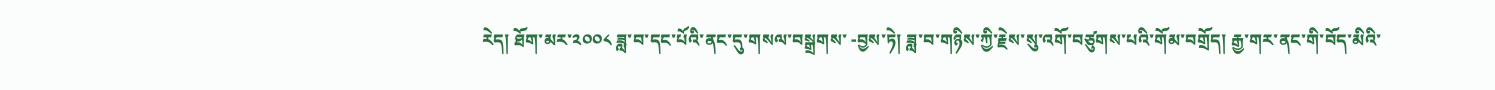རེད། ཐོག་མར་༢༠༠༨ ཟླ་བ་དང་པོའི་ནང་དུ་གསལ་བསྒྲགས་ -བྱས་ཏེ། ཟླ་བ་གཉིས་ཀྱི་རྗེས་སུ་འགོ་བཙུགས་པའི་གོམ་བགྲོད། རྒྱ་གར་ནང་གི་བོད་མིའི་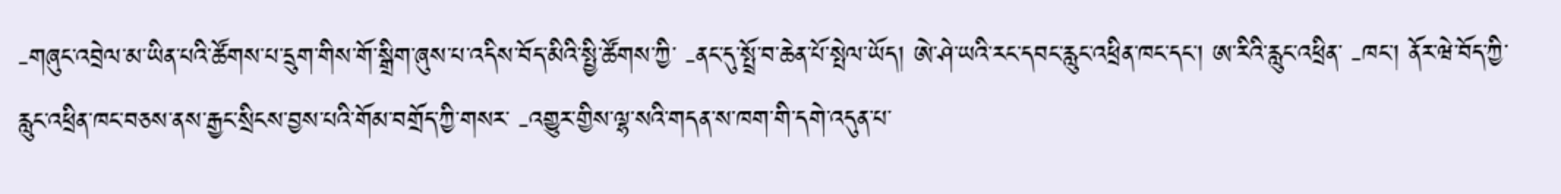-གཞུང་འབྲེལ་མ་ཡིན་པའི་ཚོགས་པ་དྲུག་གིས་གོ་སྒྲིག་ཞུས་པ་འདིས་བོད་མིའི་སྤྱི་ཚོགས་ཀྱི་ -ནང་དུ་སྤྲོ་བ་ཆེན་པོ་སྤེལ་ཡོད། ཨེ་ཤེ་ཡའི་རང་དབང་རླུང་འཕྲིན་ཁང་དང་། ཨ་རིའི་རླུང་འཕྲིན་ -ཁང་། ནོར་ཝེ་བོད་ཀྱི་རླུང་འཕྲིན་ཁང་བཅས་ནས་རྒྱང་སྲིངས་བྱས་པའི་གོམ་བགྲོད་ཀྱི་གསར་ -འགྱུར་གྱིས་ལྷ་སའི་གདན་ས་ཁག་གི་དགེ་འདུན་པ་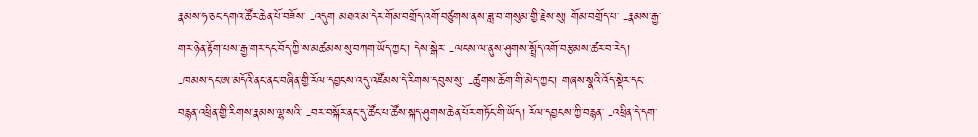རྣམས་ཧ་ཅང་དགའ་ཚོར་ཆེན་པོ་བཟོས་ -འདུག མཐའ་མ་དེར་གོམ་བགྲོད་འགོ་བཙུགས་ནས་ཟླ་བ་གསུམ་གྱི་རྗེས་སུ། གོམ་བགྲོད་པ་ -རྣམས་རྒྱ་གར་ཉེན་རྟོག་པས་རྒྱ་གར་དང་བོད་ཀྱི་ས་མཚམས་སུ་བཀག་ཡོད་ཀྱང་། དེས་སྒེར་ -ལངས་ལ་ནུས་ཤུགས་སྤྲོད་འགོ་བརྩམས་ཚར་བ་རེད། -ཁམས་དང་ཨ་མདོའི་ནང་ནང་བཞིན་གྱི་རོལ་དབྱངས་འདུ་འཛོམས་དེ་རིགས་དབུས་སུ་ -ཚུགས་ཆོག་གི་མེད་ཀྱང་། གཞས་སྣའི་འོད་སྡེར་དང་བརྙན་འཕྲིན་གྱི་རིགས་རྣམས་ལྷ་སའི་ -བར་བསྐོར་ནང་དུ་ཚོང་པ་ཚོས་སྐད་ཤུགས་ཆེན་པོར་གཏོང་གི་ཡོད། རོལ་དབྱངས་ཀྱི་བརྙན་ -འཕྲིན་དེ་དག་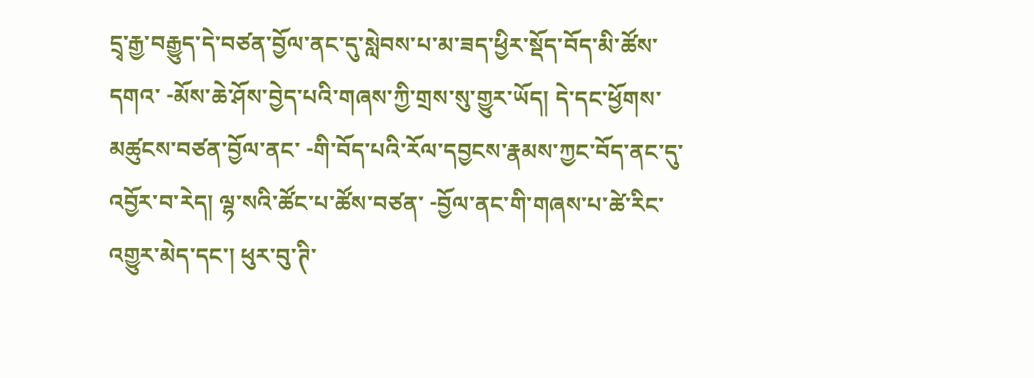དྲྭ་རྒྱ་བརྒྱུད་དེ་བཙན་བྱོལ་ནང་དུ་སླེབས་པ་མ་ཟད་ཕྱིར་སྡོད་བོད་མི་ཚོས་དགའ་ -མོས་ཆེ་ཤོས་བྱེད་པའི་གཞས་ཀྱི་གྲས་སུ་གྱུར་ཡོད། དེ་དང་ཕྱོགས་མཚུངས་བཙན་བྱོལ་ནང་ -གི་བོད་པའི་རོལ་དབྱངས་རྣམས་ཀྱང་བོད་ནང་དུ་འབྱོར་བ་རེད། ལྷ་སའི་ཚོང་པ་ཚོས་བཙན་ -བྱོལ་ནང་གི་གཞས་པ་ཚེ་རིང་འགྱུར་མེད་དང་། ཕུར་བུ་ཊི་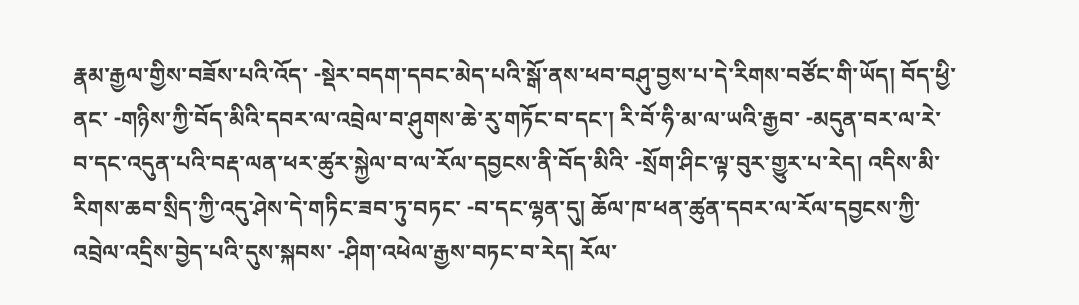རྣམ་རྒྱལ་གྱིས་བཟོས་པའི་འོད་ -སྡེར་བདག་དབང་མེད་པའི་སྒོ་ནས་ཕབ་བཤུ་བྱས་པ་དེ་རིགས་བཙོང་གི་ཡོད། བོད་ཕྱི་ནང་ -གཉིས་ཀྱི་བོད་མིའི་དབར་ལ་འབྲེལ་བ་ཤུགས་ཆེ་རུ་གཏོང་བ་དང་། རི་བོ་ཧི་མ་ལ་ཡའི་རྒྱབ་ -མདུན་བར་ལ་རེ་བ་དང་འདུན་པའི་བརྡ་ལན་ཕར་ཚུར་སྐྱེལ་བ་ལ་རོལ་དབྱངས་ནི་བོད་མིའི་ -སྲོག་ཤིང་ལྟ་བུར་གྱུར་པ་རེད། འདིས་མི་རིགས་ཆབ་སྲིད་ཀྱི་འདུ་ཤེས་དེ་གཏིང་ཟབ་ཏུ་བཏང་ -བ་དང་ལྷན་དུ། ཆོལ་ཁ་ཕན་ཚུན་དབར་ལ་རོལ་དབྱངས་ཀྱི་འབྲེལ་འདྲིས་བྱེད་པའི་དུས་སྐབས་ -ཤིག་འཕེལ་རྒྱས་བཏང་བ་རེད། རོལ་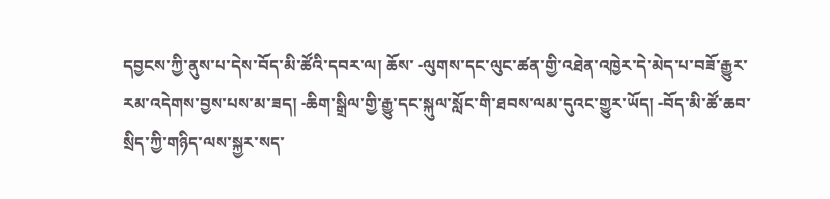དབྱངས་ཀྱི་ནུས་པ་དེས་བོད་མི་ཚོའི་དབར་ལ། ཆོས་ -ལུགས་དང་ལུང་ཚན་གྱི་འཐེན་འཁྱེར་དེ་མེད་པ་བཟོ་རྒྱུར་རམ་འདེགས་བྱས་པས་མ་ཟད། -ཆིག་སྒྲིལ་གྱི་རྒྱུ་དང་སྐུལ་སློང་གི་ཐབས་ལམ་དུའང་གྱུར་ཡོད། -བོད་མི་ཚོ་ཆབ་སྲིད་ཀྱི་གཉིད་ལས་སྐྱར་སད་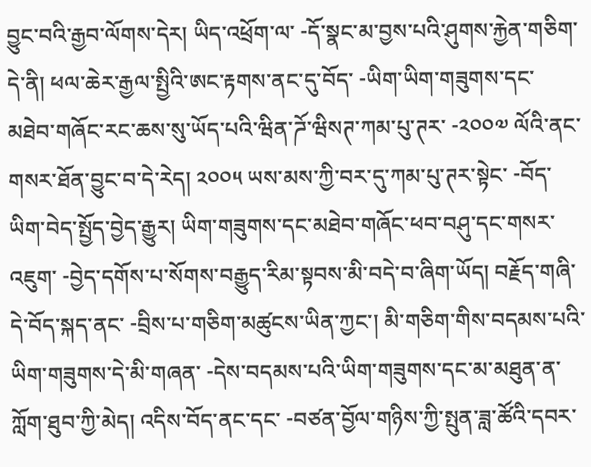བྱུང་བའི་རྒྱབ་ལོགས་དེར། ཡིད་འཕྲོག་ལ་ -དོ་སྣང་མ་བྱས་པའི་ཤུགས་རྐྱེན་གཅིག་དེ་ནི། ཕལ་ཆེར་རྒྱལ་སྤྱིའི་ཨང་རྟགས་ནང་དུ་བོད་ -ཡིག་ཡིག་གཟུགས་དང་མཐེབ་གཞོང་རང་ཆས་སུ་ཡོད་པའི་ཝིན་ཌོ་ཝིསཊ་ཀམ་པུ་ཊར་ -༢༠༠༧ ལོའི་ནང་གསར་ཐོན་བྱུང་བ་དེ་རེད། ༢༠༠༥ ཡས་མས་ཀྱི་བར་དུ་ཀམ་པུ་ཊར་སྟེང་ -བོད་ཡིག་བེད་སྤྱོད་བྱེད་རྒྱུར། ཡིག་གཟུགས་དང་མཐེབ་གཞོང་ཕབ་བཤུ་དང་གསར་འཇུག་ -བྱེད་དགོས་པ་སོགས་བརྒྱུད་རིམ་སྟབས་མི་བདེ་བ་ཞིག་ཡོད། བརྗོད་གཞི་དེ་བོད་སྐད་ནང་ -བྲིས་པ་གཅིག་མཚུངས་ཡིན་ཀྱང་། མི་གཅིག་གིས་བདམས་པའི་ཡིག་གཟུགས་དེ་མི་གཞན་ -དེས་བདམས་པའི་ཡིག་གཟུགས་དང་མ་མཐུན་ན་ཀློག་ཐུབ་ཀྱི་མེད། འདིས་བོད་ནང་དང་ -བཙན་བྱོལ་གཉིས་ཀྱི་སྤུན་ཟླ་ཚོའི་དབར་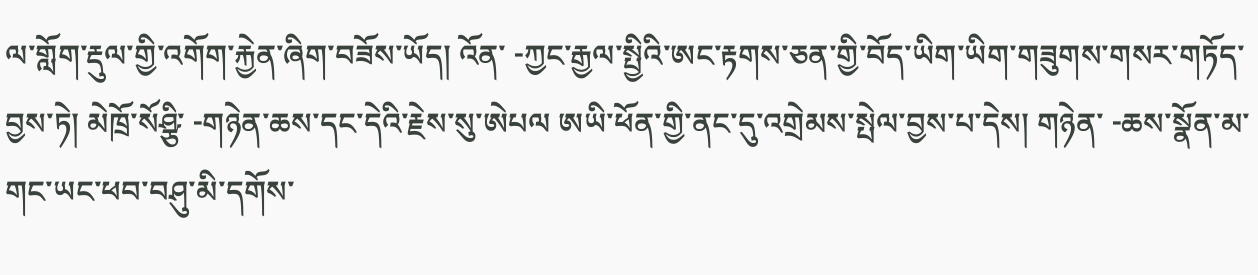ལ་གློག་རྡུལ་གྱི་འགོག་རྐྱེན་ཞིག་བཟོས་ཡོད། འོན་ -ཀྱང་རྒྱལ་སྤྱིའི་ཨང་རྟགས་ཅན་གྱི་བོད་ཡིག་ཡིག་གཟུགས་གསར་གཏོད་བྱས་ཏེ། མེཁྲོ་སོཤྩི་ -གཉེན་ཆས་དང་དེའི་རྗེས་སུ་ཨེཔལ ཨཡི་ཕོན་གྱི་ནང་དུ་འགྲེམས་སྤེལ་བྱས་པ་དེས། གཉེན་ -ཆས་སྣོན་མ་གང་ཡང་ཕབ་བཤུ་མི་དགོས་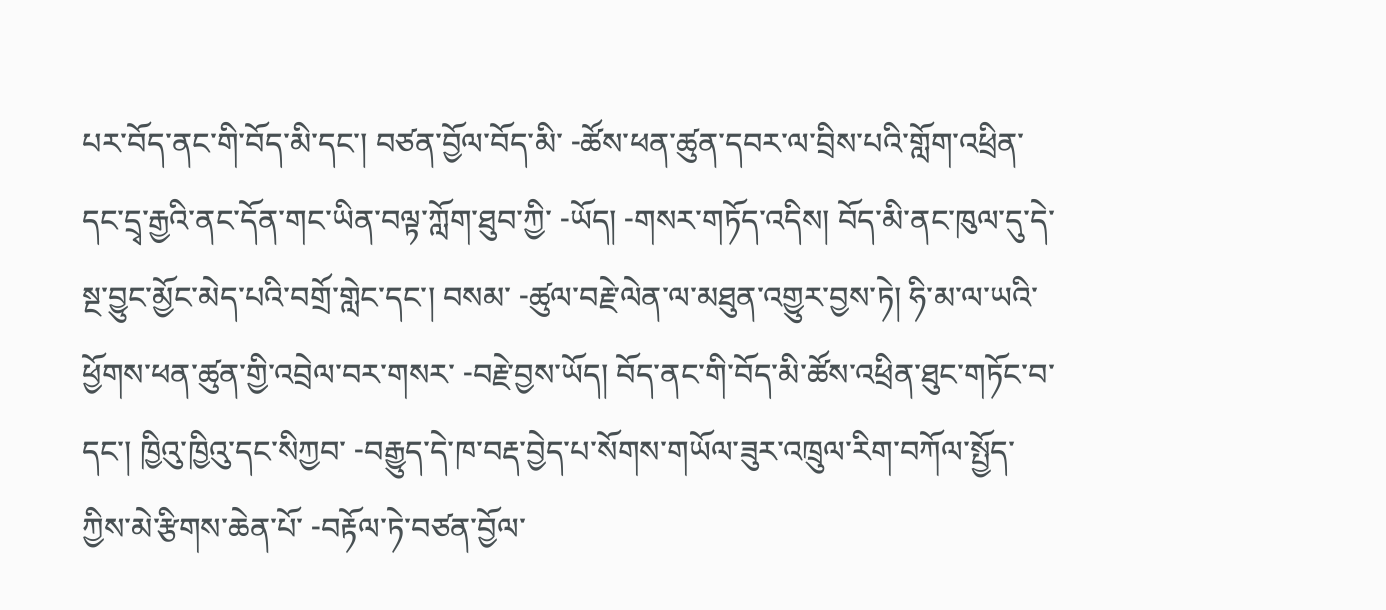པར་བོད་ནང་གི་བོད་མི་དང་། བཙན་བྱོལ་བོད་མི་ -ཚོས་ཕན་ཚུན་དབར་ལ་བྲིས་པའི་གློག་འཕྲིན་དང་དྲྭ་རྒྱའི་ནང་དོན་གང་ཡིན་བལྟ་ཀློག་ཐུབ་ཀྱི་ -ཡོད། -གསར་གཏོད་འདིས། བོད་མི་ནང་ཁུལ་དུ་དེ་སྔ་བྱུང་མྱོང་མེད་པའི་བགྲོ་གླེང་དང་། བསམ་ -ཚུལ་བརྗེ་ལེན་ལ་མཐུན་འགྱུར་བྱས་ཏེ། ཧི་མ་ལ་ཡའི་ཕྱོགས་ཕན་ཚུན་གྱི་འབྲེལ་བར་གསར་ -བརྗེ་བྱས་ཡོད། བོད་ནང་གི་བོད་མི་ཚོས་འཕྲིན་ཐུང་གཏོང་བ་དང་། ཁྱིའུ་ཁྱིའུ་དང་སིཀྱབ་ -བརྒྱུད་དེ་ཁ་བརྡ་བྱེད་པ་སོགས་གཡོལ་ཟུར་འཁྲུལ་རིག་བཀོལ་སྤྱོད་ཀྱིས་མེ་རྩིགས་ཆེན་པོ་ -བརྟོལ་ཏེ་བཙན་བྱོལ་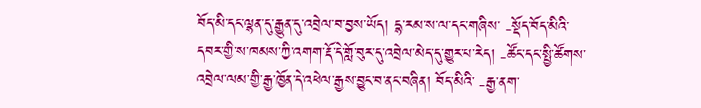བོད་མི་དང་ལྷན་དུ་རྒྱུན་དུ་འབྲེལ་བ་བྱས་ཡོད། དྷ་རམ་ས་ལ་དང་གཞིས་ -སྡོད་བོད་མིའི་དབར་གྱི་ས་ཁམས་ཀྱི་འགག་རྡོ་དེ་གློ་བུར་དུ་འབྲེལ་མེད་དུ་གྱུར་པ་རེད། -ཚོང་དང་སྤྱི་ཚོགས་འབྲེལ་ལམ་གྱི་རྒྱ་ཁྱོན་དེ་འཕེལ་རྒྱས་བྱུང་བ་ནང་བཞིན། བོད་མིའི་ -རྒྱ་ནག་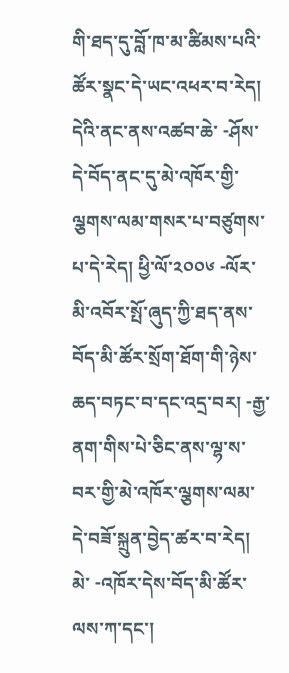གི་ཐད་དུ་བློ་ཁ་མ་ཚིམས་པའི་ཚོར་སྣང་དེ་ཡང་འཕར་བ་རེད། དེའི་ནང་ནས་འཚབ་ཆེ་ -ཤོས་དེ་བོད་ནང་དུ་མེ་འཁོར་གྱི་ལྕགས་ལམ་གསར་པ་བཙུགས་པ་དེ་རེད། ཕྱི་ལོ་༢༠༠༦ -ལོར་མི་འབོར་སྤོ་ཞུད་ཀྱི་ཐད་ནས་བོད་མི་ཚོར་སྲོག་ཐོག་གི་ཉེས་ཆད་བཏང་བ་དང་འདྲ་བར། -རྒྱ་ནག་གིས་པེ་ཅིང་ནས་ལྷ་ས་བར་གྱི་མེ་འཁོར་ལྕགས་ལམ་དེ་བཟོ་སྐྲུན་བྱེད་ཚར་བ་རེད། མེ་ -འཁོར་དེས་བོད་མི་ཚོར་ལས་ཀ་དང་།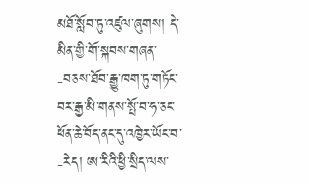མཐོ་སློབ་ཏུ་འཛུལ་ཞུགས། དེ་མིན་གྱི་གོ་སྐབས་གཞན་ -བཅས་ཐོབ་རྒྱུ་ཁག་ཏུ་གཏོང་བར་རྒྱ་མི་གནས་སྤོ་བ་ཧ་ཅང་ཕོན་ཆེ་བོད་ནང་དུ་འཁྱེར་ཡོང་བ་ -རེད། ཨ་རིའི་ཕྱི་སྲིད་ལས་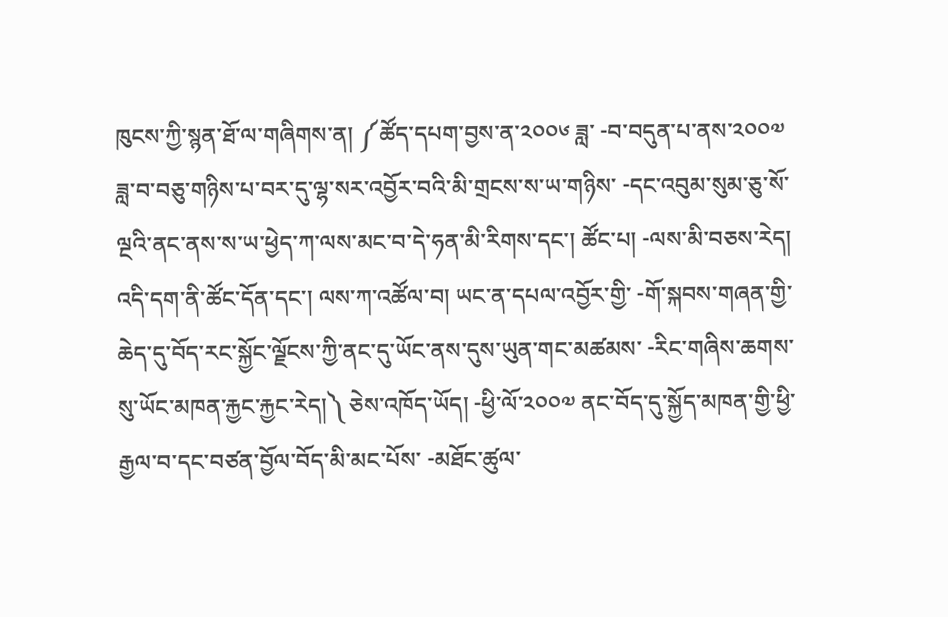ཁུངས་ཀྱི་སྙན་ཐོ་ལ་གཞིགས་ན། ༼ཚོད་དཔག་བྱས་ན་༢༠༠༦ ཟླ་ -བ་བདུན་པ་ནས་༢༠༠༧ ཟླ་བ་བཅུ་གཉིས་པ་བར་དུ་ལྷ་སར་འབྱོར་བའི་མི་གྲངས་ས་ཡ་གཉིས་ -དང་འབུམ་སུམ་ཅུ་སོ་ལྔའི་ནང་ནས་ས་ཡ་ཕྱེད་ཀ་ལས་མང་བ་དེ་ཧན་མི་རིགས་དང་། ཚོང་པ། -ལས་མི་བཅས་རེད། འདི་དག་ནི་ཚོང་དོན་དང་། ལས་ཀ་འཚོལ་བ། ཡང་ན་དཔལ་འབྱོར་གྱི་ -གོ་སྐབས་གཞན་གྱི་ཆེད་དུ་བོད་རང་སྐྱོང་ལྗོངས་ཀྱི་ནང་དུ་ཡོང་ནས་དུས་ཡུན་གང་མཚམས་ -རིང་གཞིས་ཆགས་སུ་ཡོང་མཁན་རྐྱང་རྐྱང་རེད།༽ ཅེས་འཁོད་ཡོད། -ཕྱི་ལོ་༢༠༠༧ ནང་བོད་དུ་སྐྱོད་མཁན་གྱི་ཕྱི་རྒྱལ་བ་དང་བཙན་བྱོལ་བོད་མི་མང་པོས་ -མཐོང་ཚུལ་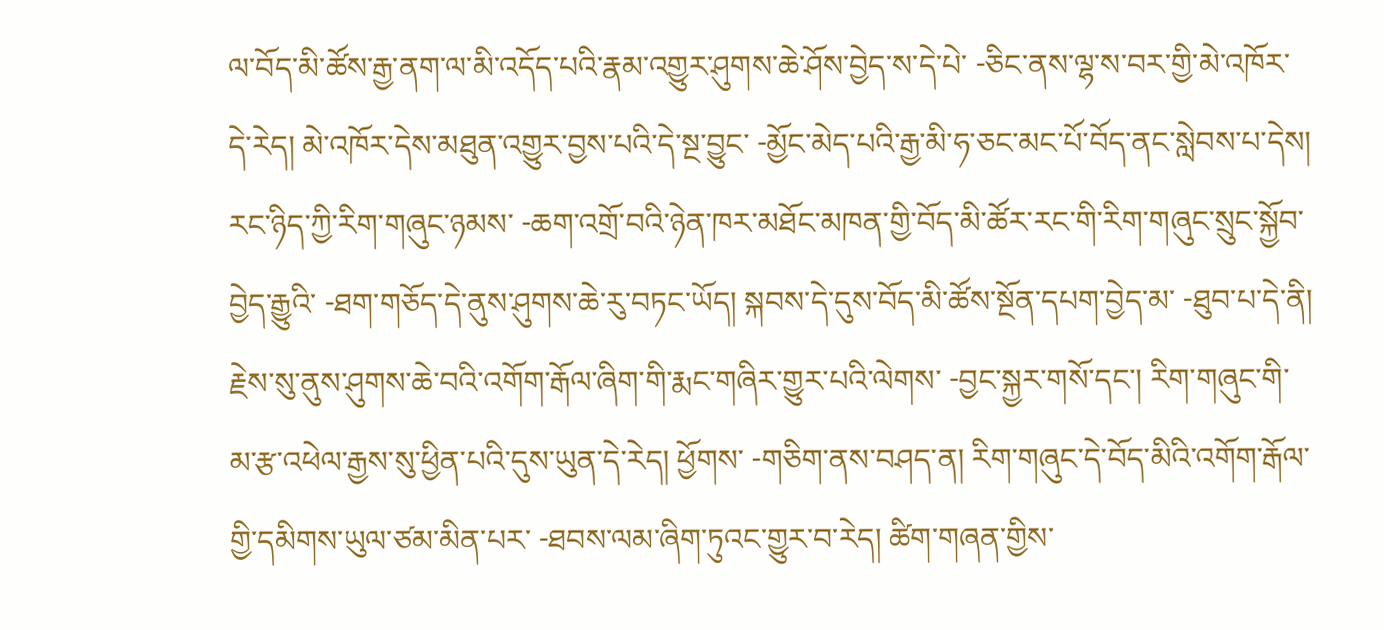ལ་བོད་མི་ཚོས་རྒྱ་ནག་ལ་མི་འདོད་པའི་རྣམ་འགྱུར་ཤུགས་ཆེ་ཤོས་བྱེད་ས་དེ་པེ་ -ཅིང་ནས་ལྷ་ས་བར་གྱི་མེ་འཁོར་དེ་རེད། མེ་འཁོར་དེས་མཐུན་འགྱུར་བྱས་པའི་དེ་སྔ་བྱུང་ -མྱོང་མེད་པའི་རྒྱ་མི་ཧ་ཅང་མང་པོ་བོད་ནང་སླེབས་པ་དེས། རང་ཉིད་ཀྱི་རིག་གཞུང་ཉམས་ -ཆག་འགྲོ་བའི་ཉེན་ཁར་མཐོང་མཁན་གྱི་བོད་མི་ཚོར་རང་གི་རིག་གཞུང་སྲུང་སྐྱོབ་བྱེད་རྒྱུའི་ -ཐག་གཅོད་དེ་ནུས་ཤུགས་ཆེ་རུ་བཏང་ཡོད། སྐབས་དེ་དུས་བོད་མི་ཚོས་སྔོན་དཔག་བྱེད་མ་ -ཐུབ་པ་དེ་ནི། རྗེས་སུ་ནུས་ཤུགས་ཆེ་བའི་འགོག་རྒོལ་ཞིག་གི་རྨང་གཞིར་གྱུར་པའི་ལེགས་ -བྱང་སྐྱར་གསོ་དང་། རིག་གཞུང་གི་མ་རྩ་འཕེལ་རྒྱས་སུ་ཕྱིན་པའི་དུས་ཡུན་དེ་རེད། ཕྱོགས་ -གཅིག་ནས་བཤད་ན། རིག་གཞུང་དེ་བོད་མིའི་འགོག་རྒོལ་གྱི་དམིགས་ཡུལ་ཙམ་མིན་པར་ -ཐབས་ལམ་ཞིག་ཏུའང་གྱུར་བ་རེད། ཚིག་གཞན་གྱིས་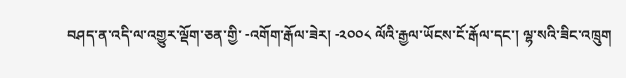བཤད་ན་འདི་ལ་འགྱུར་ལྡོག་ཅན་གྱི་ -འགོག་རྒོལ་ཟེར། -༢༠༠༨ ལོའི་རྒྱལ་ཡོངས་ངོ་རྒོལ་དང་། ལྷ་སའི་ཟིང་འཁྲུག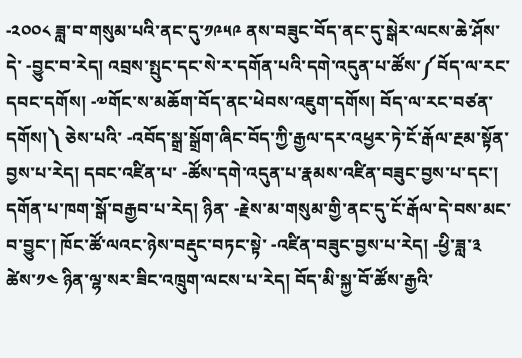-༢༠༠༨ ཟླ་བ་གསུམ་པའི་ནང་དུ་༡༩༥༩ ནས་བཟུང་བོད་ནང་དུ་སྒེར་ལངས་ཆེ་ཤོས་དེ་ -བྱུང་བ་རེད། འབྲས་སྤུང་དང་སེ་ར་དགོན་པའི་དགེ་འདུན་པ་ཚོས་༼བོད་ལ་རང་དབང་དགོས། -༧གོང་ས་མཆོག་བོད་ནང་ཕེབས་འཇུག་དགོས། བོད་ལ་རང་བཙན་དགོས།༽ ཅེས་པའི་ -འབོད་སྒྲ་སྒྲོག་ཞིང་བོད་ཀྱི་རྒྱལ་དར་འཕྱར་ཏེ་ངོ་རྒོལ་རྔམ་སྟོན་བྱས་པ་རེད། དབང་འཛིན་པ་ -ཚོས་དགེ་འདུན་པ་རྣམས་འཛིན་བཟུང་བྱས་པ་དང་། དགོན་པ་ཁག་སྒོ་བརྒྱབ་པ་རེད། ཉིན་ -རྗེས་མ་གསུམ་གྱི་ནང་དུ་ངོ་རྒོལ་དེ་བས་མང་བ་བྱུང་། ཁོང་ཚོ་ལའང་ཉེས་བརྡུང་བཏང་སྟེ་ -འཛིན་བཟུང་བྱས་པ་རེད། -ཕྱི་ཟླ་༣ ཚེས་༡༤ ཉིན་ལྷ་སར་ཟིང་འཁྲུག་ལངས་པ་རེད། བོད་མི་སྐྱ་བོ་ཚོས་རྒྱའི་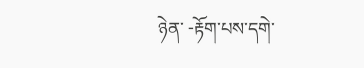ཉེན་ -རྟོག་པས་དགེ་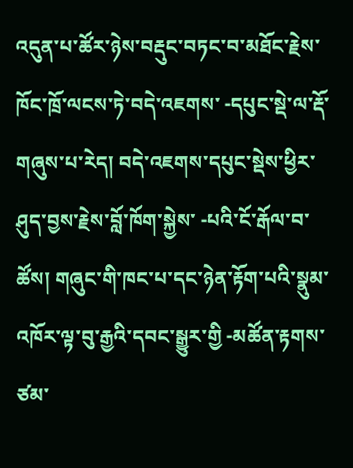འདུན་པ་ཚོར་ཉེས་བརྡུང་བཏང་བ་མཐོང་རྗེས་ཁོང་ཁྲོ་ལངས་ཏེ་བདེ་འཇགས་ -དཔུང་སྡེ་ལ་རྡོ་གཞུས་པ་རེད། བདེ་འཇགས་དཔུང་སྡེས་ཕྱིར་ཤུད་བྱས་རྗེས་བློ་ཁོག་སྐྱེས་ -པའི་ངོ་རྒོལ་བ་ཚོས། གཞུང་གི་ཁང་པ་དང་ཉེན་རྟོག་པའི་སྣུམ་འཁོར་ལྟ་བུ་རྒྱའི་དབང་སྒྱུར་གྱི -མཚོན་རྟགས་ཙམ་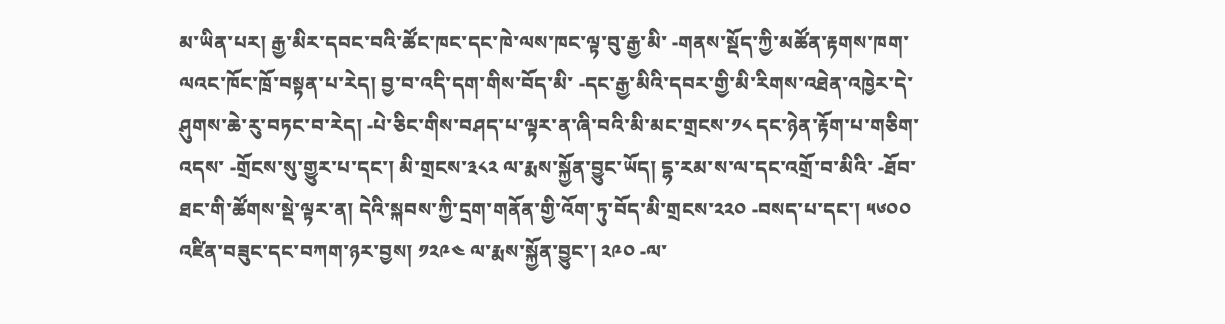མ་ཡིན་པར། རྒྱ་མིར་དབང་བའི་ཚོང་ཁང་དང་ཁེ་ལས་ཁང་ལྟ་བུ་རྒྱ་མི་ -གནས་སྡོད་ཀྱི་མཚོན་རྟགས་ཁག་ལའང་ཁོང་ཁྲོ་བསྟན་པ་རེད། བྱ་བ་འདི་དག་གིས་བོད་མི་ -དང་རྒྱ་མིའི་དབར་གྱི་མི་རིགས་འཐེན་འཁྱེར་དེ་ཤུགས་ཆེ་རུ་བཏང་བ་རེད། -པེ་ཅིང་གིས་བཤད་པ་ལྟར་ན་ཞི་བའི་མི་མང་གྲངས་༡༨ དང་ཉེན་རྟོག་པ་གཅིག་འདས་ -གྲོངས་སུ་གྱུར་པ་དང་། མི་གྲངས་༣༨༢ ལ་རྨས་སྐྱོན་བྱུང་ཡོད། དྷ་རམ་ས་ལ་དང་འགྲོ་བ་མིའི་ -ཐོབ་ཐང་གི་ཚོགས་སྡེ་ལྟར་ན། དེའི་སྐབས་ཀྱི་དྲག་གནོན་གྱི་འོག་ཏུ་བོད་མི་གྲངས་༢༢༠ -བསད་པ་དང་། ༥༦༠༠ འཛིན་བཟུང་དང་བཀག་ཉར་བྱས། ༡༢༩༤ ལ་རྨས་སྐྱོན་བྱུང་། ༢༩༠ -ལ་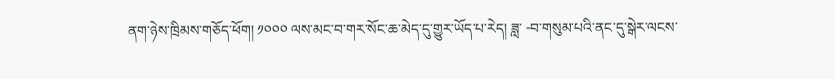ནག་ཉེས་ཁྲིམས་གཅོད་ཕོག། ༡༠༠༠ ལས་མང་བ་གར་སོང་ཆ་མེད་དུ་གྱུར་ཡོད་པ་རེད། ཟླ་ -བ་གསུམ་པའི་ནང་དུ་སྒེར་ལངས་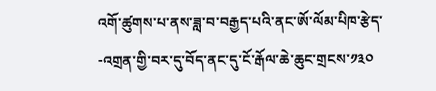འགོ་ཚུགས་པ་ནས་ཟླ་བ་བརྒྱད་པའི་ནང་ཨོ་ལོམ་པིཁ་རྩེད་ -འགྲན་གྱི་བར་དུ་བོད་ནང་དུ་ངོ་རྒོལ་ཆེ་ཆུང་གྲངས་༡༣༠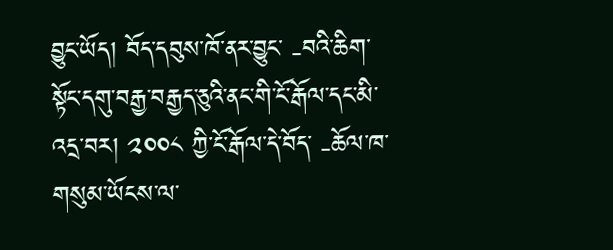བྱུང་ཡོད། བོད་དབུས་ཁོ་ནར་བྱུང་ -བའི་ཆིག་སྟོང་དགུ་བརྒྱ་བརྒྱད་ཅུའི་ནང་གི་ངོ་རྒོལ་དང་མི་འདྲ་བར། ༢༠༠༨ ཀྱི་ངོ་རྒོལ་དེ་བོད་ -ཆོལ་ཁ་གསུམ་ཡོངས་ལ་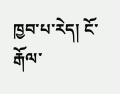ཁྱབ་པ་རེད། ངོ་རྒོལ་